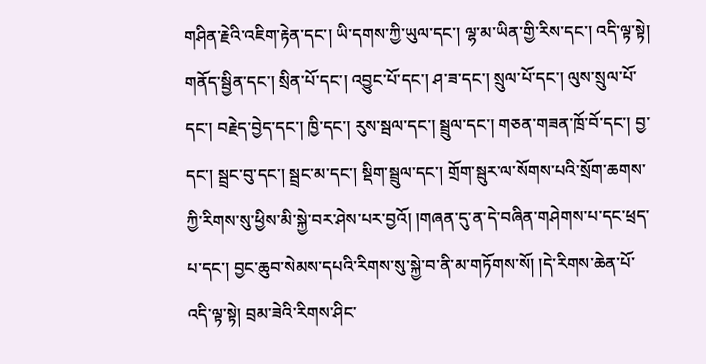གཤིན་རྗེའི་འཇིག་རྟེན་དང་། ཡི་དགས་ཀྱི་ཡུལ་དང་། ལྷ་མ་ཡིན་གྱི་རིས་དང་། འདི་ལྟ་སྟེ། གནོད་སྦྱིན་དང་། སྲིན་པོ་དང་། འབྱུང་པོ་དང་། ཤ་ཟ་དང་། སྲུལ་པོ་དང་། ལུས་སྲུལ་པོ་དང་། བརྗེད་བྱེད་དང་། ཁྱི་དང་། རུས་སྦལ་དང་། སྦྲུལ་དང་། གཅན་གཟན་ཁྲོ་བོ་དང་། བྱ་དང་། སྦྲང་བུ་དང་། སྦྲང་མ་དང་། སྡིག་སྦྲུལ་དང་། གྲོག་སྦུར་ལ་སོགས་པའི་སྲོག་ཆགས་ཀྱི་རིགས་སུ་ཕྱིས་མི་སྐྱེ་བར་ཤེས་པར་བྱའོ། །གཞན་དུ་ན་དེ་བཞིན་གཤེགས་པ་དང་ཕྲད་པ་དང་། བྱང་ཆུབ་སེམས་དཔའི་རིགས་སུ་སྐྱེ་བ་ནི་མ་གཏོགས་སོ། །དེ་རིགས་ཆེན་པོ་འདི་ལྟ་སྟེ། བྲམ་ཟེའི་རིགས་ཤིང་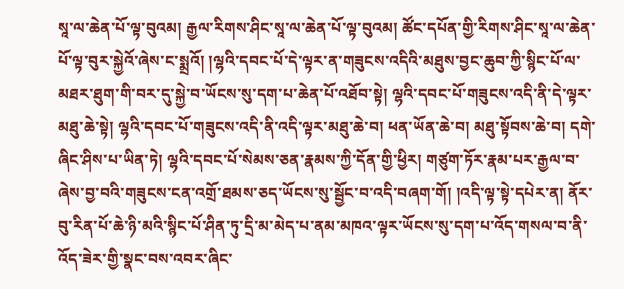སཱ་ལ་ཆེན་པོ་ལྟ་བུའམ། རྒྱལ་རིགས་ཤིང་སཱ་ལ་ཆེན་པོ་ལྟ་བུའམ། ཚོང་དཔོན་གྱི་རིགས་ཤིང་སཱ་ལ་ཆེན་པོ་ལྟ་བུར་སྐྱེའོ་ཞེས་ང་སྨྲའོ། །ལྷའི་དབང་པོ་དེ་ལྟར་ན་གཟུངས་འདིའི་མཐུས་བྱང་ཆུབ་ཀྱི་སྙིང་པོ་ལ་མཐར་ཐུག་གི་བར་དུ་སྐྱེ་བ་ཡོངས་སུ་དག་པ་ཆེན་པོ་འཐོབ་སྟེ། ལྷའི་དབང་པོ་གཟུངས་འདི་ནི་དེ་ལྟར་མཐུ་ཆེ་སྟེ། ལྷའི་དབང་པོ་གཟུངས་འདི་ནི་འདི་ལྟར་མཐུ་ཆེ་བ། ཕན་ཡོན་ཆེ་བ། མཐུ་སྟོབས་ཆེ་བ། དགེ་ཞིང་ཤིས་པ་ཡིན་ཏེ། ལྷའི་དབང་པོ་སེམས་ཅན་རྣམས་ཀྱི་དོན་གྱི་ཕྱིར། གཙུག་ཏོར་རྣམ་པར་རྒྱལ་བ་ཞེས་བྱ་བའི་གཟུངས་ངན་འགྲོ་ཐམས་ཅད་ཡོངས་སུ་སྦྱོང་བ་འདི་བཞག་གོ། །འདི་ལྟ་སྟེ་དཔེར་ན། ནོར་བུ་རིན་པོ་ཆེ་ཉི་མའི་སྙིང་པོ་ཤིན་ཏུ་དྲི་མ་མེད་པ་ནམ་མཁའ་ལྟར་ཡོངས་སུ་དག་པ་འོད་གསལ་བ་ནི་འོད་ཟེར་གྱི་སྣང་བས་འབར་ཞིང་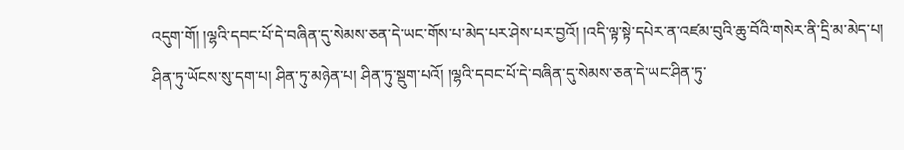འདུག་གོ། །ལྷའི་དབང་པོ་དེ་བཞིན་དུ་སེམས་ཅན་དེ་ཡང་གོས་པ་མེད་པར་ཤེས་པར་བྱའོ། །འདི་ལྟ་སྟེ་དཔེར་ན་འཛམ་བུའི་ཆུ་བོའི་གསེར་ནི་དྲི་མ་མེད་པ། ཤིན་ཏུ་ཡོངས་སུ་དག་པ། ཤིན་ཏུ་མཉེན་པ། ཤིན་ཏུ་སྡུག་པའོ། །ལྷའི་དབང་པོ་དེ་བཞིན་དུ་སེམས་ཅན་དེ་ཡང་ཤིན་ཏུ་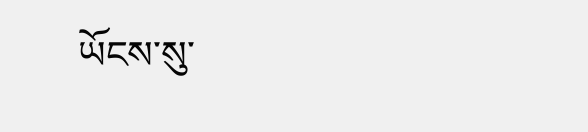ཡོངས་སུ་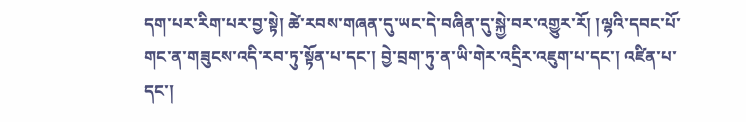དག་པར་རིག་པར་བྱ་སྟེ། ཚེ་རབས་གཞན་དུ་ཡང་དེ་བཞིན་དུ་སྐྱེ་བར་འགྱུར་རོ། །ལྷའི་དབང་པོ་གང་ན་གཟུངས་འདི་རབ་ཏུ་སྟོན་པ་དང་། བྱེ་བྲག་ཏུ་ན་ཡི་གེར་འདྲིར་འཇུག་པ་དང་། འཛིན་པ་དང་།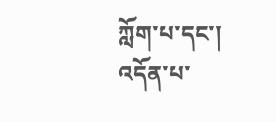ཀློག་པ་དང་། འདོན་པ་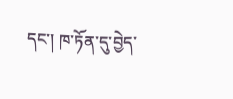དང་། ཁ་ཏོན་དུ་བྱེད་